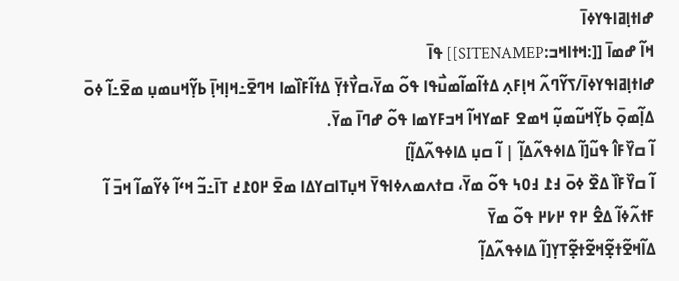ߝߊߙߊ߲ߥߊߟߌߦߊ߫
ߞߊ߬ ߝߘߊ߫ [[:ߞߙߊߞߏ:SITENAMEP]] ߟߊ߫
ߝߊߙߊ߲ߥߊߟߌߦߊ߫/ߖߌ߬ߣߍ߬ ߞߊ߲ߓߍ߲ ߡߙߊ߬ߘߊ߬ߘߎ߯ߟߊ ߟߋ߬ ߘߌ߫،ߛߌ߯ߙߌ߲߫ ߡߙߊ߬ߓߊ߰ߘߊ ߞߣߐ߫߸ߞߊ߲ߞߊ߲߫ ߕߌ߲߬ߞߎߘߎ߲ ߘߐ߫߸ߊ߬ ߦߋ߫ ߡߊ߲߬ߘߋ߲߫ ߕߌ߲߬ߞߎ߬ߘߎ߲߬ ߞߘߐ ߓߘߌߞߊ߬ ߞߏߓߌߘߊ ߟߋ߬ ߝߣߊ߫ ߘߌ߫.
ߊ߬ ߛߌ߰ߓߊ߮ ߟߎ߬[ߊ߬ ߡߊߦߟߍ߬ߡߊ߲߬ | ߊ߬ ߛߎ߲ ߡߊߦߟߍ߬ߡߊ߲߬]
ߊ߬ ߛߌ߰ߓߊ߰ ߡߐ߰ ߦߋ߫ ߃߁ ߃߀߆ ߟߋ߬ ߘߌ߫، ߛߙߍߘߍߦߊߟߌ߫ ߞߎ߲ߠߊߛߌߡߊ ߘߐ߫ ߂߀߁߄ ߠߊ߫߸ߏ߬ ߞߵߊ߬ ߦߌ߬ߘߊ߬ ߞߏ߫ ߊ߬ ߓߙߍ߬ߦߊ߬ ߡߐ߮ ߂߉ ߂߇߂ ߟߋ߬ ߘߌ߫
ߡߊ߬ߞߐ߬ߙߐ߲߬ߞߐ߬ߙߐ߲߬ߠߌ߲[ߊ߬ ߡߊߦߟߍ߬ߡߊ߲߬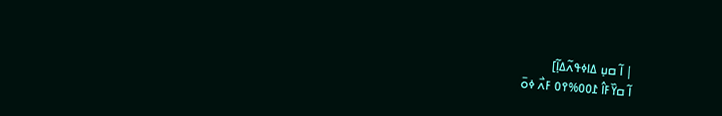| ߊ߬ ߛߎ߲ ߡߊߦߟߍ߬ߡߊ߲߬]
ߊ߬ ߛߌ߰ߓߊ߮ ߁߀߀%߉߀ ߓߍ߯ ߦߋ߫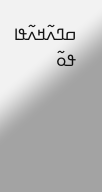ߛߣߍ߬ߞߍ߬ߟߊ ߟߋ߬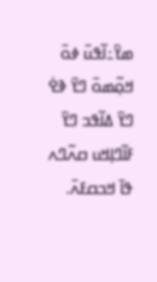ߘߌ߫߸ߊ߬ߟߎ߫ ߦߋ߫ ߞߋ߲߬ߘߋ߫ ߣߌ߫ ߢߐ߭ ߣߌ߫ ߡߊ߬ߟߏ ߣߌ߫ ߓߊ߬ߣߊ߲ߞߎ ߛߍ߬ߣߍ ߟߊ߫ ߞߏߛߓߍ߫.